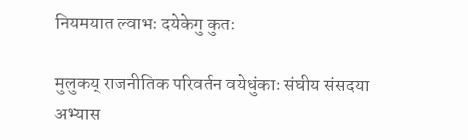नियमयात ल्वाभः दयेकेगु कुतः

मुलुकय् राजनीतिक परिवर्तन वयेधुंकाः संघीय संसदया अभ्यास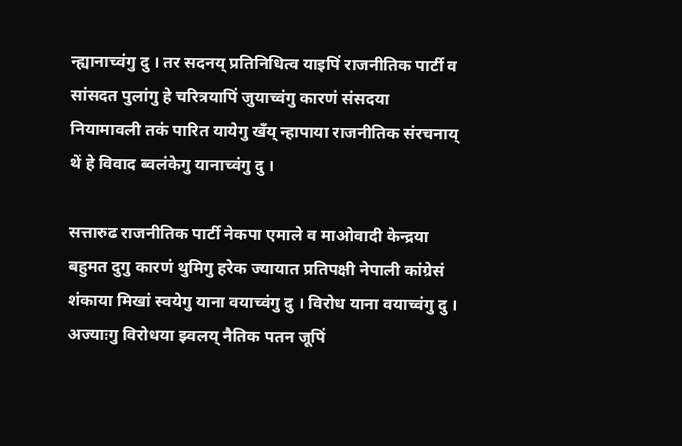न्ह्यानाच्वंगु दु । तर सदनय् प्रतिनिधित्व याइपिं राजनीतिक पार्टी व सांसदत पुलांगु हे चरित्रयापिं जुयाच्वंगु कारणं संसदया नियामावली तकं पारित यायेगु खँय् न्हापाया राजनीतिक संरचनाय् थें हे विवाद ब्वलंकेगु यानाच्वंगु दु ।

सत्तारुढ राजनीतिक पार्टी नेकपा एमाले व माओवादी केन्द्रया बहुमत दुगु कारणं थुमिगु हरेक ज्यायात प्रतिपक्षी नेपाली कांग्रेसं शंकाया मिखां स्वयेगु याना वयाच्वंगु दु । विरोध याना वयाच्वंगु दु । अज्याःगु विरोधया झ्वलय् नैतिक पतन जूपिं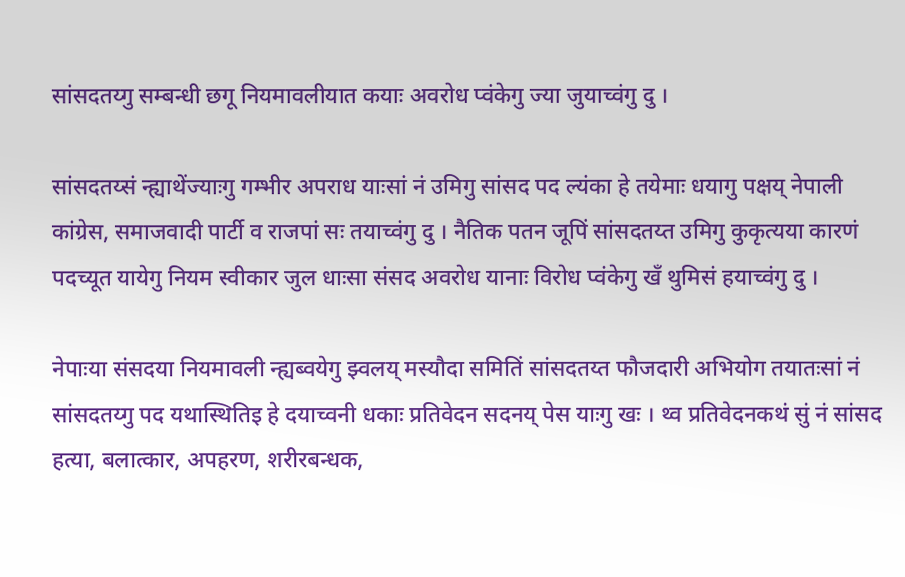सांसदतय्गु सम्बन्धी छगू नियमावलीयात कयाः अवरोध प्वंकेगु ज्या जुयाच्वंगु दु ।

सांसदतय्सं न्ह्याथेंज्याःगु गम्भीर अपराध याःसां नं उमिगु सांसद पद ल्यंका हे तयेमाः धयागु पक्षय् नेपाली कांग्रेस, समाजवादी पार्टी व राजपां सः तयाच्वंगु दु । नैतिक पतन जूपिं सांसदतय्त उमिगु कुकृत्यया कारणं पदच्यूत यायेगु नियम स्वीकार जुल धाःसा संसद अवरोध यानाः विरोध प्वंकेगु खँ थुमिसं हयाच्वंगु दु ।

नेपाःया संसदया नियमावली न्ह्यब्वयेगु झ्वलय् मस्यौदा समितिं सांसदतय्त फौजदारी अभियोग तयातःसां नं सांसदतय्गु पद यथास्थितिइ हे दयाच्वनी धकाः प्रतिवेदन सदनय् पेस याःगु खः । थ्व प्रतिवेदनकथं सुं नं सांसद हत्या, बलात्कार, अपहरण, शरीरबन्धक,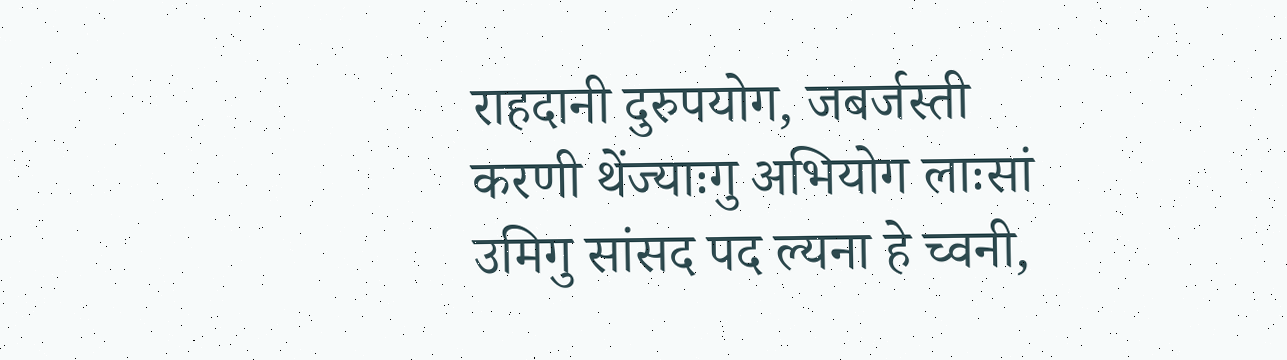राहदानी दुरुपयोग, जबर्जस्ती करणी थेंज्याःगु अभियोग लाःसां उमिगु सांसद पद ल्यना हे च्वनी,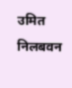उमित निलबवन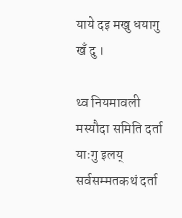याये दइ मखु धयागु खँ दु ।

थ्व नियमावली मस्यौदा समिति दर्ता याःगु इलय् सर्वसम्मतकथं दर्ता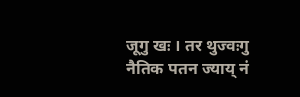जूगु खः । तर थुज्वःगु नैतिक पतन ज्याय् नं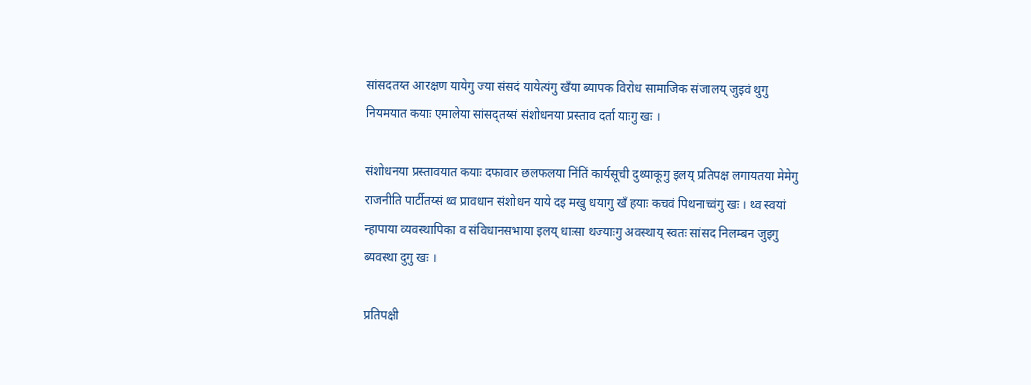सांसदतय्त आरक्षण यायेगु ज्या संसदं यायेत्यंगु खँया ब्यापक विरोध सामाजिक संजालय् जुइवं थुगु नियमयात कयाः एमालेया सांसद्तय्सं संशोधनया प्रस्ताव दर्ता याःगु खः ।

संशोधनया प्रस्तावयात कयाः दफावार छलफलया निंतिं कार्यसूची दुथ्याकूगु इलय् प्रतिपक्ष लगायतया मेमेगु राजनीति पार्टीतय्सं थ्व प्रावधान संशोधन याये दइ मखु धयागु खँ हयाः कचवं पिथनाच्वंगु खः । थ्व स्वयां न्हापाया व्यवस्थापिका व संविधानसभाया इलय् धाःसा थज्याःगु अवस्थाय् स्वतः सांसद निलम्बन जुइगु ब्यवस्था दुगु खः ।

प्रतिपक्षी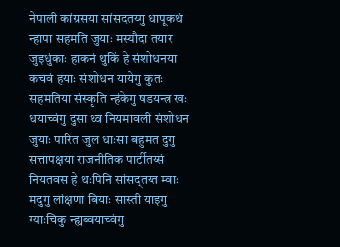नेपाली कांग्रसया सांसदतय्गु धापूकथं न्हापा सहमति जुयाः मस्यौदा तयार जुइधुंकाः हाकनं थुकिं हे संशोधनया कचवं हयाः संशोधन यायेगु कुतः सहमतिया संस्कृति न्हंकेगु षडयन्त्र खः धयाच्वंगु दुसा थ्व नियमावली संशोधन जुयाः पारित जुल धाःसा बहुमत दुगु सत्तापक्षया राजनीतिक पार्टीतय्सं नियतवस हे थःपिनि सांसद्तय्त म्वाः मदुगु लांक्षणा बियाः सास्ती याइगु ग्याःचिकु न्ह्यब्वयाच्वंगु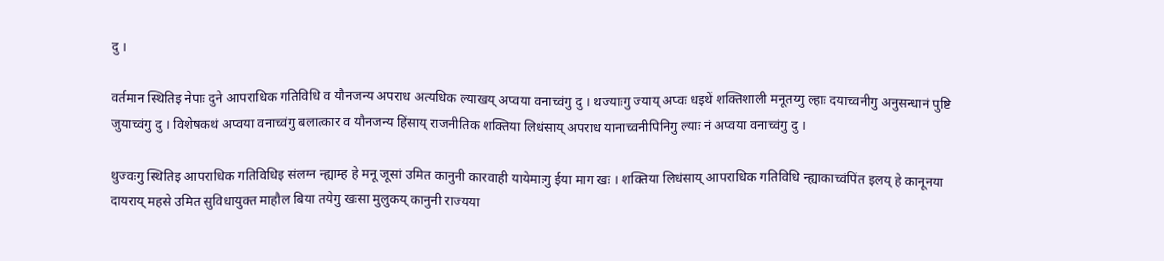दु ।

वर्तमान स्थितिइ नेपाः दुने आपराधिक गतिविधि व यौनजन्य अपराध अत्यधिक ल्याखय् अप्वया वनाच्वंगु दु । थज्याःगु ज्याय् अप्वः धइथें शक्तिशाली मनूतय्गु ल्हाः दयाच्वनीगु अनुसन्धानं पुष्टि जुयाच्वंगु दु । विशेषकथं अप्वया वनाच्वंगु बलात्कार व यौनजन्य हिंसाय् राजनीतिक शक्तिया लिधंसाय् अपराध यानाच्वनीपिनिगु ल्याः नं अप्वया वनाच्वंगु दु ।

थुज्वःगु स्थितिइ आपराधिक गतिविधिइ संलग्न न्ह्याम्ह हे मनू जूसां उमित कानुनी कारवाही यायेमाःगु ईया माग खः । शक्तिया लिधंसाय् आपराधिक गतिविधि न्ह्याकाच्वंपिंत इलय् हे कानूनया दायराय् महसे उमित सुविधायुक्त माहौल बिया तयेगु खःसा मुलुकय् कानुनी राज्यया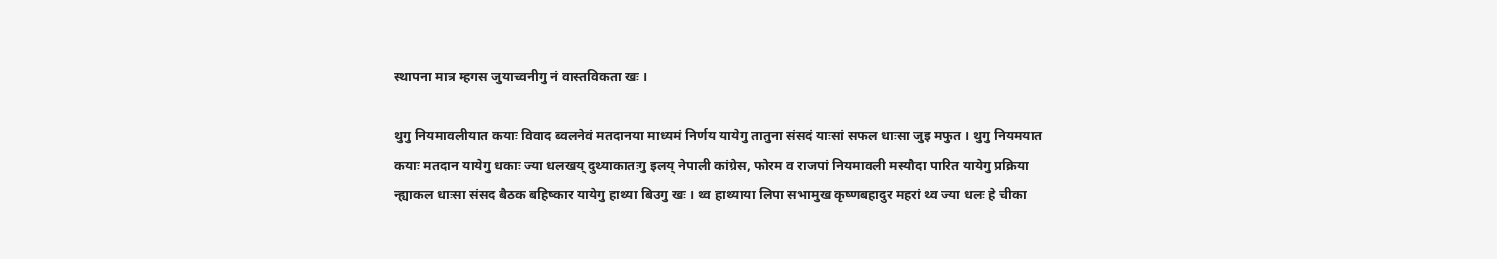स्थापना मात्र म्हगस जुयाच्वनीगु नं वास्तविकता खः ।

थुगु नियमावलीयात कयाः विवाद ब्वलनेवं मतदानया माध्यमं निर्णय यायेगु तातुना संसदं याःसां सफल धाःसा जुइ मफुत । थुगु नियमयात कयाः मतदान यायेगु धकाः ज्या धलखय् दुथ्याकातःगु इलय् नेपाली कांग्रेस, फोरम व राजपां नियमावली मस्यौदा पारित यायेगु प्रक्रिया न्ह्याकल धाःसा संसद बैठक बहिष्कार यायेगु हाथ्या बिउगु खः । थ्व हाथ्याया लिपा सभामुख कृष्णबहादुर महरां थ्व ज्या धलः हे चीका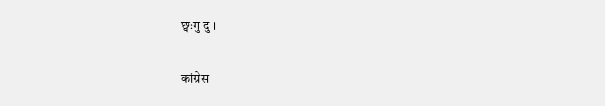छ्वःगु दु ।

कांग्रेस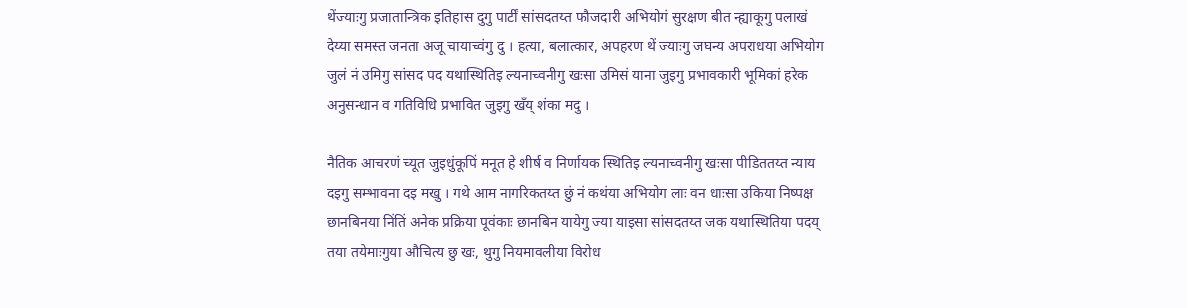थेंज्याःगु प्रजातान्त्रिक इतिहास दुगु पार्टीं सांसदतय्त फौजदारी अभियोगं सुरक्षण बीत न्ह्याकूगु पलाखं देय्या समस्त जनता अजू चायाच्वंगु दु । हत्या, बलात्कार, अपहरण थें ज्याःगु जघन्य अपराधया अभियोग जुलं नं उमिगु सांसद पद यथास्थितिइ ल्यनाच्वनीगु खःसा उमिसं याना जुइगु प्रभावकारी भूमिकां हरेक अनुसन्धान व गतिविधि प्रभावित जुइगु खँय् शंका मदु ।

नैतिक आचरणं च्यूत जुइधुंकूपिं मनूत हे शीर्ष व निर्णायक स्थितिइ ल्यनाच्वनीगु खःसा पीडिततय्त न्याय दइगु सम्भावना दइ मखु । गथे आम नागरिकतय्त छुं नं कथंया अभियोग लाः वन धाःसा उकिया निष्पक्ष छानबिनया निंतिं अनेक प्रक्रिया पूवंकाः छानबिन यायेगु ज्या याइसा सांसदतय्त जक यथास्थितिया पदय् तया तयेमाःगुया औचित्य छु खः, थुगु नियमावलीया विरोध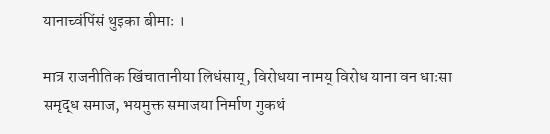यानाच्वंपिंसं थुइका बीमाः ।

मात्र राजनीतिक खिंचातानीया लिधंसाय्, विरोधया नामय् विरोध याना वन धाःसा समृद्ध समाज, भयमुक्त समाजया निर्माण गुकथं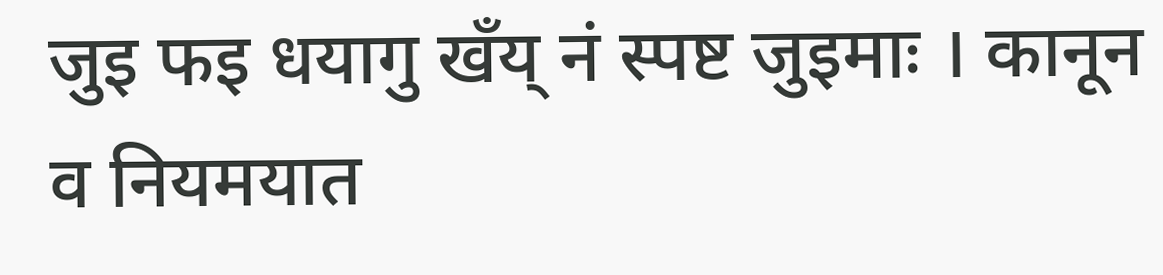जुइ फइ धयागु खँय् नं स्पष्ट जुइमाः । कानून व नियमयात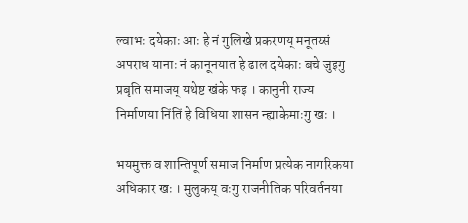ल्वाभः दयेकाः आः हे नं गुलिखे प्रकरणय् मनूतय्सं अपराध यानाः नं कानूनयात हे ढाल दयेकाः बचे जुइगु प्रबृति समाजय् यथेष्ट खंके फइ । कानुनी राज्य निर्माणया निंतिं हे विधिया शासन न्ह्याकेमाःगु खः ।

भयमुक्त व शान्तिपूर्ण समाज निर्माण प्रत्येक नागरिकया अधिकार खः । मुलुकय् वःगु राजनीतिक परिवर्तनया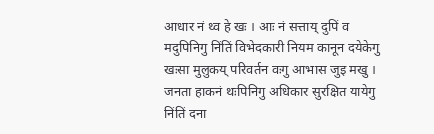आधार नं थ्व हे खः । आः नं सत्ताय् दुपिं व मदुपिनिगु निंतिं विभेदकारी नियम कानून दयेकेगु खःसा मुलुकय् परिवर्तन वःगु आभास जुइ मखु । जनता हाकनं थःपिनिगु अधिकार सुरक्षित यायेगु निंतिं दना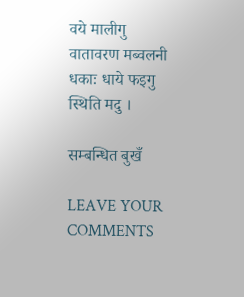वये मालीगु वातावरण मब्वलनी धकाः धाये फइगु स्थिति मदु ।

सम्बन्धित बुखँ

LEAVE YOUR COMMENTS